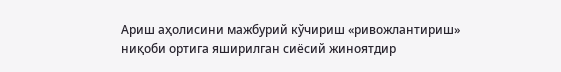Ариш аҳолисини мажбурий кўчириш «ривожлантириш» ниқоби ортига яширилган сиёсий жиноятдир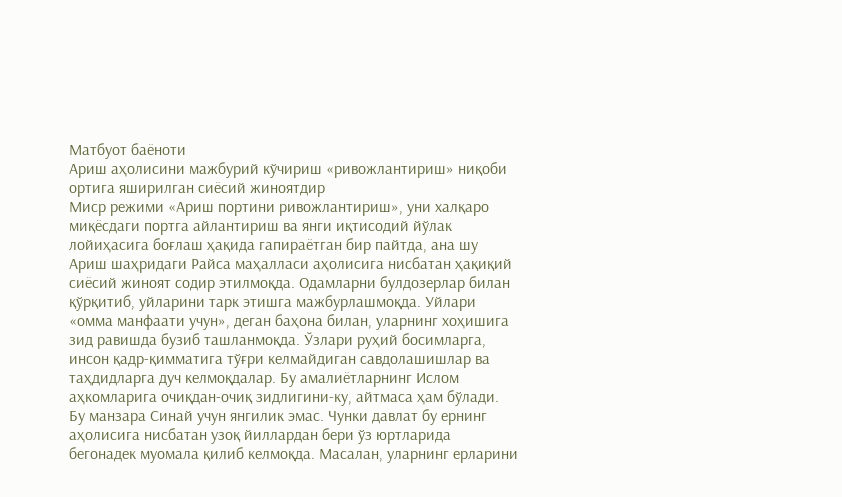Матбуот баёноти
Ариш аҳолисини мажбурий кўчириш «ривожлантириш» ниқоби ортига яширилган сиёсий жиноятдир
Миср режими «Ариш портини ривожлантириш», уни халқаро миқёсдаги портга айлантириш ва янги иқтисодий йўлак лойиҳасига боғлаш ҳақида гапираётган бир пайтда, ана шу Ариш шаҳридаги Райса маҳалласи аҳолисига нисбатан ҳақиқий сиёсий жиноят содир этилмоқда. Одамларни булдозерлар билан қўрқитиб, уйларини тарк этишга мажбурлашмоқда. Уйлари «омма манфаати учун», деган баҳона билан, уларнинг хоҳишига зид равишда бузиб ташланмоқда. Ўзлари руҳий босимларга, инсон қадр-қимматига тўғри келмайдиган савдолашишлар ва таҳдидларга дуч келмоқдалар. Бу амалиётларнинг Ислом аҳкомларига очиқдан-очиқ зидлигини-ку, айтмаса ҳам бўлади.
Бу манзара Синай учун янгилик эмас. Чунки давлат бу ернинг аҳолисига нисбатан узоқ йиллардан бери ўз юртларида бегонадек муомала қилиб келмоқда. Масалан, уларнинг ерларини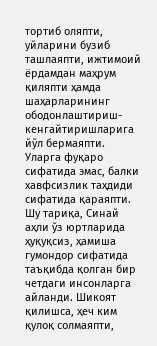тортиб оляпти, уйларини бузиб ташлаяпти, ижтимоий ёрдамдан маҳрум қиляпти ҳамда шаҳарларининг ободонлаштириш-кенгайтиришларига йўл бермаяпти. Уларга фуқаро сифатида эмас, балки хавфсизлик таҳдиди сифатида қараяпти. Шу тариқа, Синай аҳли ўз юртларида ҳуқуқсиз, ҳамиша гумондор сифатида таъқибда қолган бир четдаги инсонларга айланди. Шикоят қилишса, ҳеч ким қулоқ солмаяпти,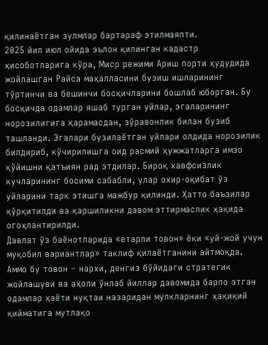қилинаётган зулмлар бартараф этилмаяпти.
2025 йил июл ойида эълон қилинган кадастр ҳисоботларига кўра, Миср режими Ариш порти ҳудудида жойлашган Райса маҳалласини бузиш ишларининг тўртинчи ва бешинчи босқичларини бошлаб юборган. Бу босқичда одамлар яшаб турган уйлар, эгаларининг норозилигига қарамасдан, зўравонлик билан бузиб ташланди. Эгалари бузилаётган уйлари олдида норозилик билдириб, кўчирилишга оид расмий ҳужжатларга имзо қўйишни қатъиян рад этдилар. Бироқ хавфсизлик кучларининг босими сабабли, улар охир-оқибат ўз уйларини тарк этишга мажбур қилинди. Ҳатто баъзилар қўрқитилди ва қаршиликни давом эттирмаслик ҳақида огоҳлантирилди.
Давлат ўз баёнотларида «етарли товон» ёки «уй-жой учун муқобил вариантлар» таклиф қилаётганини айтмоқда. Аммо бу товон – нархи, денгиз бўйидаги стратегик жойлашуви ва аҳоли ўнлаб йиллар давомида барпо этган одамлар ҳаёти нуқтаи назаридан мулкларнинг ҳақиқий қийматига мутлақо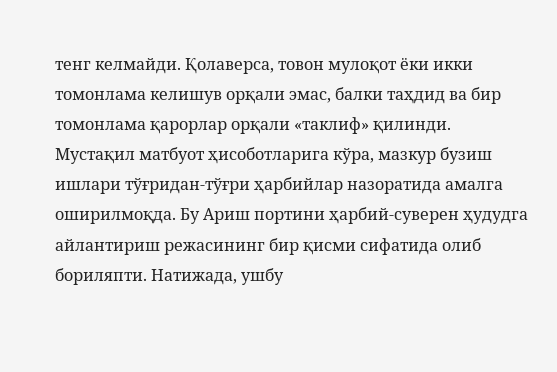тенг келмайди. Қолаверса, товон мулоқот ёки икки томонлама келишув орқали эмас, балки таҳдид ва бир томонлама қарорлар орқали «таклиф» қилинди.
Мустақил матбуот ҳисоботларига кўра, мазкур бузиш ишлари тўғридан-тўғри ҳарбийлар назоратида амалга оширилмоқда. Бу Ариш портини ҳарбий-суверен ҳудудга айлантириш режасининг бир қисми сифатида олиб бориляпти. Натижада, ушбу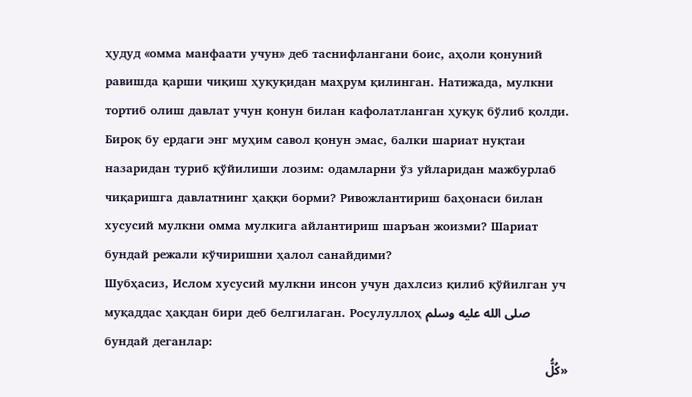ҳудуд «омма манфаати учун» деб таснифлангани боис, аҳоли қонуний равишда қарши чиқиш ҳуқуқидан маҳрум қилинган. Натижада, мулкни тортиб олиш давлат учун қонун билан кафолатланган ҳуқуқ бўлиб қолди.
Бироқ бу ердаги энг муҳим савол қонун эмас, балки шариат нуқтаи назаридан туриб қўйилиши лозим: одамларни ўз уйларидан мажбурлаб чиқаришга давлатнинг ҳаққи борми? Ривожлантириш баҳонаси билан хусусий мулкни омма мулкига айлантириш шаръан жоизми? Шариат бундай режали кўчиришни ҳалол санайдими?
Шубҳасиз, Ислом хусусий мулкни инсон учун дахлсиз қилиб қўйилган уч муқаддас ҳақдан бири деб белгилаган. Росулуллоҳ صلى الله عليه وسلم бундай деганлар:
«كُلُّ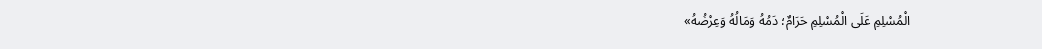الْمُسْلِمِ عَلَى الْمُسْلِمِ حَرَامٌ؛ دَمُهُ وَمَالُهُ وَعِرْضُهُ»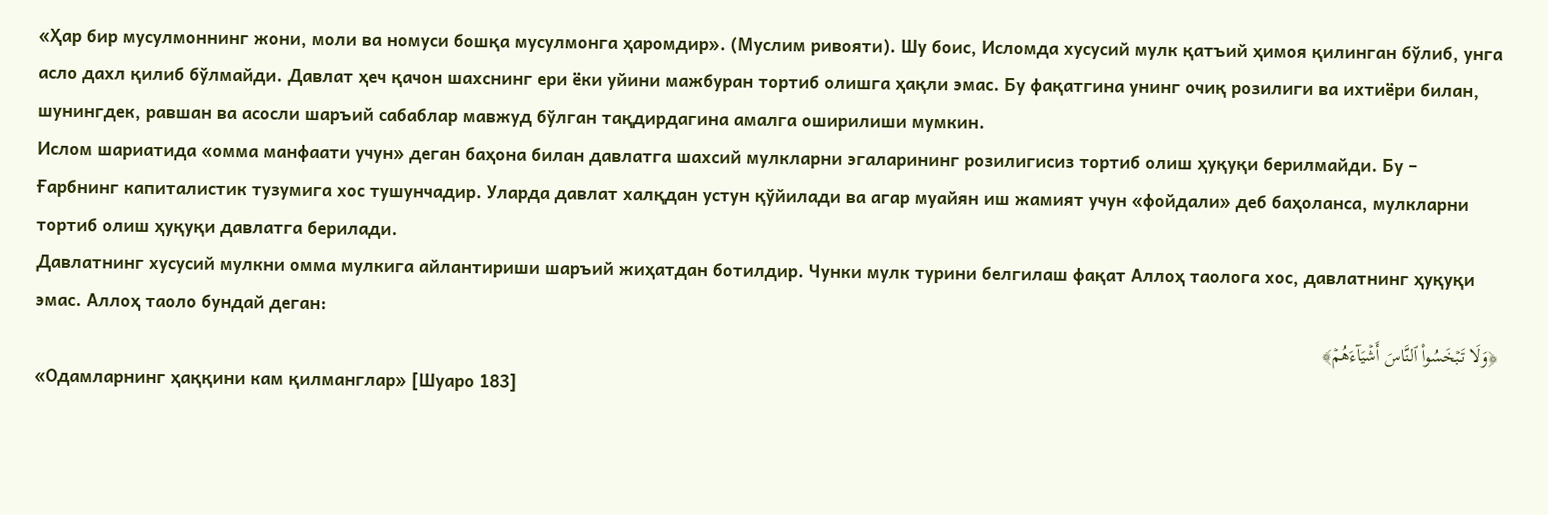«Ҳар бир мусулмоннинг жони, моли ва номуси бошқа мусулмонга ҳаромдир». (Муслим ривояти). Шу боис, Исломда хусусий мулк қатъий ҳимоя қилинган бўлиб, унга асло дахл қилиб бўлмайди. Давлат ҳеч қачон шахснинг ери ёки уйини мажбуран тортиб олишга ҳақли эмас. Бу фақатгина унинг очиқ розилиги ва ихтиёри билан, шунингдек, равшан ва асосли шаръий сабаблар мавжуд бўлган тақдирдагина амалга оширилиши мумкин.
Ислом шариатида «омма манфаати учун» деган баҳона билан давлатга шахсий мулкларни эгаларининг розилигисиз тортиб олиш ҳуқуқи берилмайди. Бу – Ғарбнинг капиталистик тузумига хос тушунчадир. Уларда давлат халқдан устун қўйилади ва агар муайян иш жамият учун «фойдали» деб баҳоланса, мулкларни тортиб олиш ҳуқуқи давлатга берилади.
Давлатнинг хусусий мулкни омма мулкига айлантириши шаръий жиҳатдан ботилдир. Чунки мулк турини белгилаш фақат Аллоҳ таолога хос, давлатнинг ҳуқуқи эмас. Аллоҳ таоло бундай деган:
﴿وَلَا تَبۡخَسُواْ ٱلنَّاسَ أَشۡيَآءَهُمۡ﴾
«Одамларнинг ҳаққини кам қилманглар» [Шуаро 183]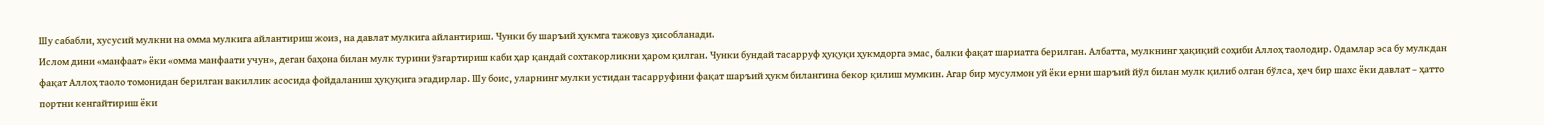Шу сабабли, хусусий мулкни на омма мулкига айлантириш жоиз, на давлат мулкига айлантириш. Чунки бу шаръий ҳукмга тажовуз ҳисобланади.
Ислом дини «манфаат» ёки «омма манфаати учун», деган баҳона билан мулк турини ўзгартириш каби ҳар қандай сохтакорликни ҳаром қилган. Чунки бундай тасарруф ҳуқуқи ҳукмдорга эмас, балки фақат шариатга берилган. Албатта, мулкнинг ҳақиқий соҳиби Аллоҳ таолодир. Одамлар эса бу мулкдан фақат Аллоҳ таоло томонидан берилган вакиллик асосида фойдаланиш ҳуқуқига эгадирлар. Шу боис, уларнинг мулки устидан тасарруфини фақат шаръий ҳукм билангина бекор қилиш мумкин. Агар бир мусулмон уй ёки ерни шаръий йўл билан мулк қилиб олган бўлса, ҳеч бир шахс ёки давлат – ҳатто портни кенгайтириш ёки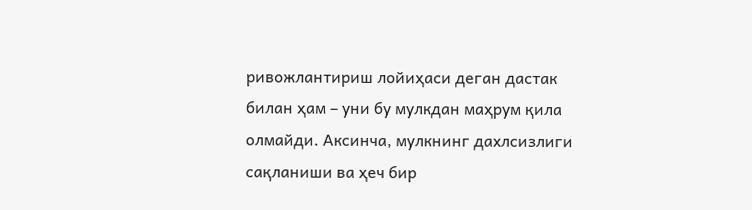ривожлантириш лойиҳаси деган дастак билан ҳам – уни бу мулкдан маҳрум қила олмайди. Аксинча, мулкнинг дахлсизлиги сақланиши ва ҳеч бир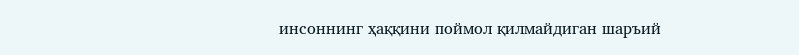инсоннинг ҳаққини поймол қилмайдиган шаръий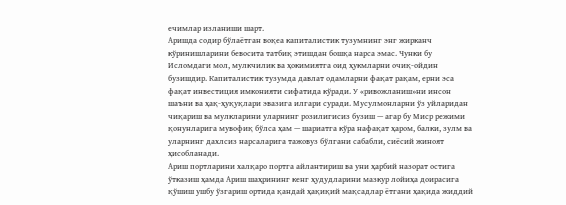ечимлар изланиши шарт.
Аришда содир бўлаётган воқеа капиталистик тузумнинг энг жирканч кўринишларини бевосита татбиқ этишдан бошқа нарса эмас. Чунки бу Исломдаги мол, мулкчилик ва ҳокимиятга оид ҳукмларни очиқ-ойдин бузишдир. Капиталистик тузумда давлат одамларни фақат рақам, ерни эса фақат инвестиция имконияти сифатида кўради. У «ривожланиш»ни инсон шаъни ва ҳақ-ҳуқуқлари эвазига илгари суради. Мусулмонларни ўз уйларидан чиқариш ва мулкларини уларнинг розилигисиз бузиш — агар бу Миср режими қонунларига мувофиқ бўлса ҳам — шариатга кўра нафақат ҳаром, балки, зулм ва уларнинг дахлсиз нарсаларига тажовуз бўлгани сабабли, сиёсий жиноят ҳисобланади.
Ариш портларини халқаро портга айлантириш ва уни ҳарбий назорат остига ўтказиш ҳамда Ариш шаҳрининг кенг ҳудудларини мазкур лойиҳа доирасига қўшиш ушбу ўзгариш ортида қандай ҳақиқий мақсадлар ётгани ҳақида жиддий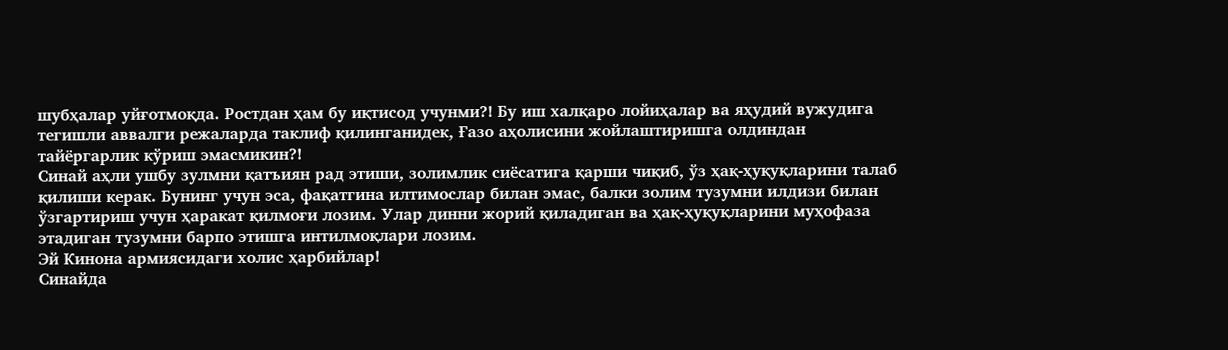шубҳалар уйғотмоқда. Ростдан ҳам бу иқтисод учунми?! Бу иш халқаро лойиҳалар ва яҳудий вужудига тегишли аввалги режаларда таклиф қилинганидек, Ғазо аҳолисини жойлаштиришга олдиндан тайёргарлик кўриш эмасмикин?!
Синай аҳли ушбу зулмни қатъиян рад этиши, золимлик сиёсатига қарши чиқиб, ўз ҳақ-ҳуқуқларини талаб қилиши керак. Бунинг учун эса, фақатгина илтимослар билан эмас, балки золим тузумни илдизи билан ўзгартириш учун ҳаракат қилмоғи лозим. Улар динни жорий қиладиган ва ҳақ-ҳуқуқларини муҳофаза этадиган тузумни барпо этишга интилмоқлари лозим.
Эй Кинона армиясидаги холис ҳарбийлар!
Синайда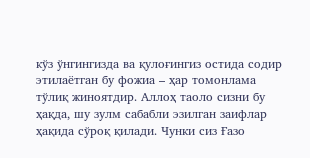кўз ўнгингизда ва қулоғингиз остида содир этилаётган бу фожиа – ҳар томонлама тўлиқ жиноятдир. Аллоҳ таоло сизни бу ҳақда, шу зулм сабабли эзилган заифлар ҳақида сўроқ қилади. Чунки сиз Ғазо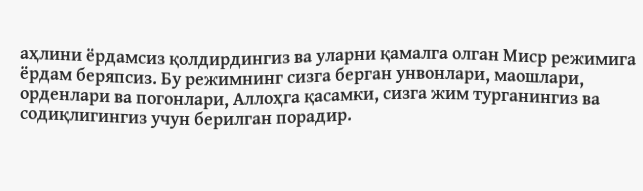аҳлини ёрдамсиз қолдирдингиз ва уларни қамалга олган Миср режимига ёрдам беряпсиз. Бу режимнинг сизга берган унвонлари, маошлари, орденлари ва погонлари, Аллоҳга қасамки, сизга жим турганингиз ва содиқлигингиз учун берилган порадир.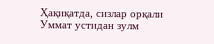Ҳақиқатда, сизлар орқали Уммат устидан зулм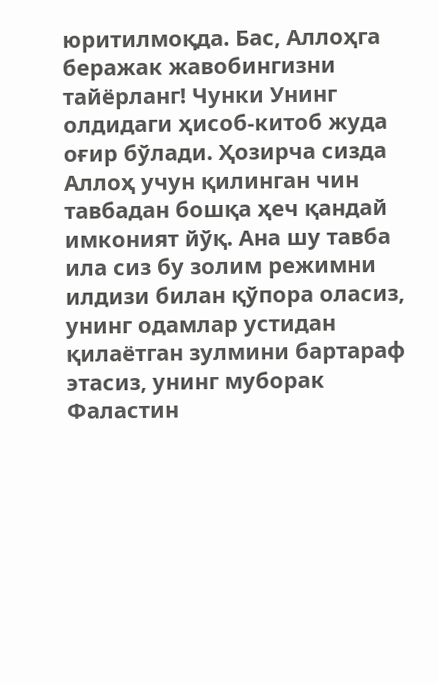юритилмоқда. Бас, Аллоҳга беражак жавобингизни тайёрланг! Чунки Унинг олдидаги ҳисоб-китоб жуда оғир бўлади. Ҳозирча сизда Аллоҳ учун қилинган чин тавбадан бошқа ҳеч қандай имконият йўқ. Ана шу тавба ила сиз бу золим режимни илдизи билан қўпора оласиз, унинг одамлар устидан қилаётган зулмини бартараф этасиз, унинг муборак Фаластин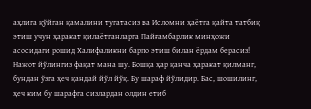аҳлига қўйган қамалини тугатасиз ва Исломни ҳаётга қайта татбиқ этиш учун ҳаракат қилаётганларга Пайғамбарлик минҳожи асосидаги рошид Халифаликни барпо этиш билан ёрдам берасиз! Нажот йўлингиз фақат мана шу. Бошқа ҳар қанча ҳаракат қилманг, бундан ўзга ҳеч қандай йўл йўқ. Бу шараф йўлидир. Бас, шошилинг, ҳеч ким бу шарафга сизлардан олдин етиб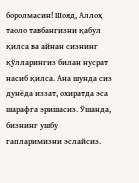боролмасин! Шояд, Аллоҳ таоло тавбангизни қабул қилса ва айнан сизнинг қўлларингиз билан нусрат насиб қилса. Ана шунда сиз дунёда иззат, охиратда эса шарафга эришасиз. Ўшанда, бизнинг ушбу гапларимизни эслайсиз.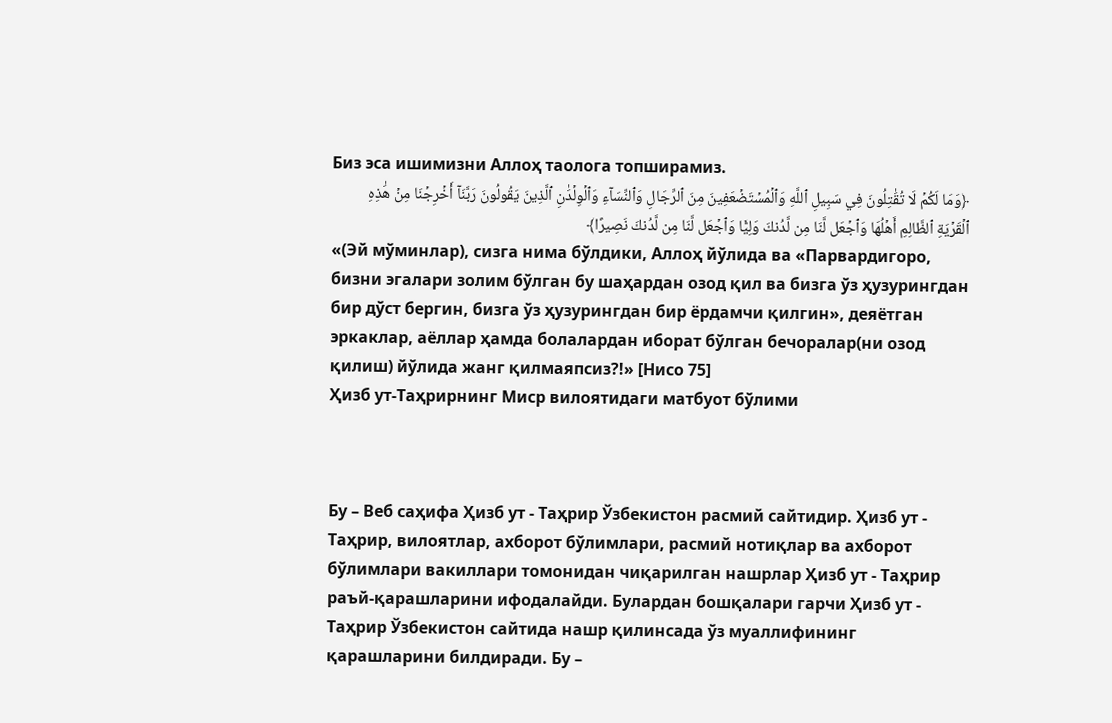Биз эса ишимизни Аллоҳ таолога топширамиз.
﴿وَمَا لَكُمۡ لَا تُقَٰتِلُونَ فِي سَبِيلِ ٱللَّهِ وَٱلۡمُسۡتَضۡعَفِينَ مِنَ ٱلرِّجَالِ وَٱلنِّسَآءِ وَٱلۡوِلۡدَٰنِ ٱلَّذِينَ يَقُولُونَ رَبَّنَآ أَخۡرِجۡنَا مِنۡ هَٰذِهِ ٱلۡقَرۡيَةِ ٱلظَّالِمِ أَهۡلُهَا وَٱجۡعَل لَّنَا مِن لَّدُنكَ وَلِيّٗا وَٱجۡعَل لَّنَا مِن لَّدُنكَ نَصِيرًا﴾
«(Эй мўминлар), сизга нима бўлдики, Аллоҳ йўлида ва «Парвардигоро, бизни эгалари золим бўлган бу шаҳардан озод қил ва бизга ўз ҳузурингдан бир дўст бергин, бизга ўз ҳузурингдан бир ёрдамчи қилгин», деяётган эркаклар, аёллар ҳамда болалардан иборат бўлган бечоралар(ни озод қилиш) йўлида жанг қилмаяпсиз?!» [Нисо 75]
Ҳизб ут-Таҳрирнинг Миср вилоятидаги матбуот бўлими



Бу – Веб саҳифа Ҳизб ут - Таҳрир Ўзбекистон расмий сайтидир. Ҳизб ут - Таҳрир, вилоятлар, ахборот бўлимлари, расмий нотиқлар ва ахборот бўлимлари вакиллари томонидан чиқарилган нашрлар Ҳизб ут - Таҳрир раъй-қарашларини ифодалайди. Булардан бошқалари гарчи Ҳизб ут - Таҳрир Ўзбекистон сайтида нашр қилинсада ўз муаллифининг қарашларини билдиради. Бу –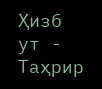Ҳизб ут - Таҳрир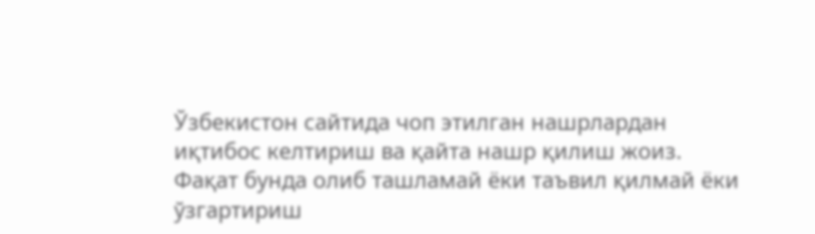Ўзбекистон сайтида чоп этилган нашрлардан иқтибос келтириш ва қайта нашр қилиш жоиз. Фақат бунда олиб ташламай ёки таъвил қилмай ёки ўзгартириш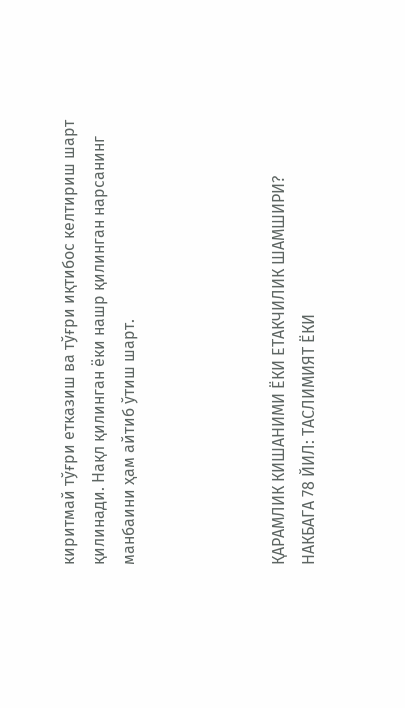киритмай тўғри етказиш ва тўғри иқтибос келтириш шарт қилинади. Нақл қилинган ёки нашр қилинган нарсанинг манбаини ҳам айтиб ўтиш шарт.




ҚАРАМЛИК КИШАНИМИ ЁКИ ЕТАКЧИЛИК ШАМШИРИ?
НАКБАГА 78 ЙИЛ: ТАСЛИМИЯТ ЁКИ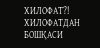ХИЛОФАТ?!
ХИЛОФАТДАН БОШҚАСИ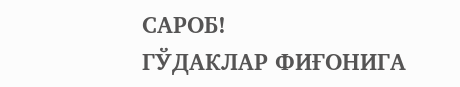САРОБ!
ГЎДАКЛАР ФИҒОНИГА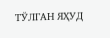ТЎЛГАН ЯҲУД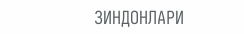ЗИНДОНЛАРИ